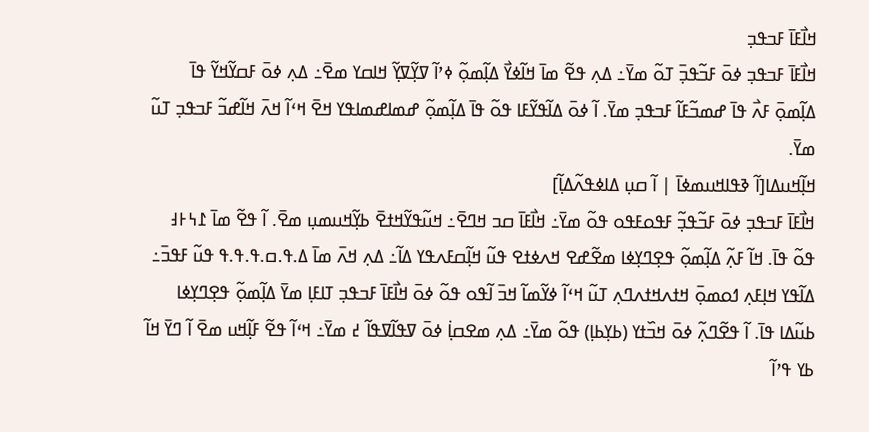ߞߊ߯ߓߊ߫ ߓߏߟߏ߲
ߞߊ߯ߓߊ߫ ߓߏߟߏ߲ ߦߋ߫ ߓߏ߬ߟߏ߲߫ ߠߋ߬ ߘߌ߫߸ ߡߍ߲ ߟߐ߬ ߘߊ߫ ߞߊ߬ߦߌ߯ ߡߊ߲߬ߘߋ߲߬ ߦߴߊ߬ ߜߌ߲߬ߜߌ߲߬ ߞߊߛߌ ߘߐ߫߸ ߡߍ߲ ߦߋ߫ ߓߛߌ߬ߞߌ߬ ߟߊ߫ ߡߊ߲߬ߘߋ߲߫ ߓߍ߯ ߟߊ߫ ߝߘߏ߬ߓߊ߬ ߓߏߟߏ߲ ߘߌ߫. ߊ߬ ߦߋ߫ ߡߊ߬ߟߌ߬ߓߊ ߟߋ߬ ߟߊ߫ ߡߊ߲߬ߘߋ߲߬ ߝߘߊߝߘߊߟߌ ߞߐ߫ ߞߵߊ߬ ߞߍ߫ ߞߊ߬ߝߏ߬ ߓߏߟߏ߲ ߠߎ߬ ߘߌ߫.
ߞߊ߲߬ߞߎߡߊ[ߊ߬ ߢߟߊߞߎߘߦߊ߫ | ߊ߬ ߛߎ߲ ߡߊߦߟߍ߬ߡߊ߲߬]
ߞߊ߯ߓߊ߫ ߓߏߟߏ߲ ߦߋ߫ ߓߏ߬ߟߏ߲߬ ߓߟߋߓߟߋ ߟߋ߬ ߘߌ߫߸ ߞߊ߯ߓߊ߫ ߛߏ ߞߣߐ߫߸ ߞߎ߬ߟߌ߬ߞߙߐ߫ ߕߌ߲߬ߞߎߘߎ߲ ߘߐ߫. ߊ߬ ߟߐ߬ ߘߊ߫ ߁߆߅߃ ߟߋ߬ ߟߊ߫. ߞߊ߬ ߓߍ߲߬ ߡߊ߲߬ߘߋ߲߬ ߟߐ߲ߣߌ߲ߦߊ ߘߐ߬ߝߐ ߞߍߦߙߐ ߟߎ߬ ߞߊ߲߬ߛߓߍߟߌ ߡߊ߬߸ ߡߍ߲ ߞߍ߫ ߘߊ߫ ߡ.ߟ.ߛ.ߟ.ߟ.ߟ ߟߎ߬ ߓߟߏ߫߸ ߡߊ߬ߟߌ ߞߊ߲ߓߍ߲ ߗߋߘߋ߲߫ ߞߙߍߞߙߍߣߍ߲ ߠߎ߬ ߞߵߊ߬ ߦߌ߬ߘߊ߬ ߞߏ߫ ߊ߬ߟߋ ߟߋ߬ ߦߋ߫ ߞߊ߯ߓߊ߫ ߓߏߟߏ߲ ߠߊߓߊ߲ ߘߌ߫ ߡߊ߲߬ߘߋ߲߬ ߟߐ߲ߣߌ߲ߦߊ ߕߎ߬ߡߊ ߟߊ߫. ߊ߬ ߟߐ߬ߣߍ߲߬ ߦߋ߫ ߞߏ߰ߙߌ (ߕߌ߲ߕߊ߲) ߟߋ߬ ߘߌ߫߸ ߡߍ߲ ߘߐߛߊ߲߭ ߦߋ߫ ߜߟߊ߬ߜߟߊ߬ ߄ ߘߌ߫߸ ߞߵߊ߬ ߟߐ߬ ߓߊ߲߬ߞߎ ߘߐ߫ ߊ߬ ߣߌ߫ ߞߊ߬ ߕߌ ߟߴߊ߬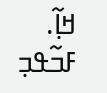ߞߊ߲߬. ߓߏ߬ߟߏ߲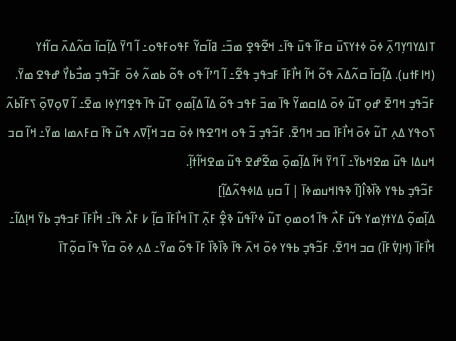ߠߊߡߌߣߌ߲ߣߍ߲߫ ߦߋ߫ ߦߙߌߖߎ߫ ߛߓߊ߬ ߟߎ߫ ߟߊ߫߸ ߞߐ߬ߟߐ߲ ߘߏ߫߸ ߥߊ߬ߛߌ߬ ߓߟߋߓߟߋ߸ ߊ߬ ߣߌ߫ ߡߊ߲߬ߛߊ߫ ߛߍ߬ߡߍ߫ ߛߊ߬ߙߌ (ߞߊߓߙߎ). ߡߊ߲߬ߛߊ߫ ߛߍ߬ߡߍ߫ ߟߋ߬ ߞߊ߬ ߞߊ߯ߓߊ߫ ߓߏߟߏ߲ ߟߐ߬߸ ߊ߬ ߣߴߊ߬ ߟߋ ߟߋ߬ ߕߘߍ߬ ߦߋ߫ ߓߏ߬ߟߏ߲ ߘߏ߯ߕߌ߯ ߝߟߐ ߘߌ߫. ߓߏ߬ߟߏ߲ ߞߣߐ߫ ߝߋ߲ ߠߎ߬ ߦߋ߫ ߡߊߛߘߌ߬ ߟߊ߫ ߘߏ߫ ߓߟߏ ߟߋ߬ ߡߊ߬ ߡߊ߲߬ߘߋ߲ ߠߎ߬ ߟߊ߫ ߟߐ߲ߣߌ߲ߦߊ ߘߐ߫߸ ߊ߬ ߜߋ߲ߜߋ߲߫ ߖߓߊ߬ߕߍ߬ ߖߋߟߌ ߡߍ߲ ߠߎ߬ ߦߋ߫ ߞߊ߯ߓߊ߫ ߛߏ ߞߣߐ߫. ߓߏ߬ߟߏ߲ ߏ߬ ߟߋ ߞߣߐߟߊ ߦߋ߫ ߛߏ ߞߊ߲߬ߜߍ ߟߎ߬ ߟߊ߫ ߛߓߍߘߊ ߘߌ߫߸ ߞߊ߬ ߛߏ ߞߎߡߊ ߟߎ߬ ߘߐߞߕߌ߫߸ ߊ߬ ߣߌ߫ ߞߊ߬ ߡߊ߲߬ߘߋ߲߫ ߘߐ߬ߝߐ ߟߎ߬ ߘߐߞߊ߬ߙߊ߲߬.
ߓߏ߬ߟߏ߲ ߕߟߌ ߢߊ߰ߢߊ߮[ߊ߬ ߢߟߊߞߎߘߦߊ߫ | ߊ߬ ߛߎ߲ ߡߊߦߟߍ߬ߡߊ߲߬]
ߡߊ߲߬ߘߋ߲߬ ߡߌߙߌ߲ߘߌ ߟߎ߬ ߓߍ߯ ߟߊ߫ ߗߋߘߋ߲ ߠߎ߬ ߦߴߊ߬ߟߎ߬ ߢߐ߲߮ ߓߍ߲߬ ߠߊ߫ ߞߊ߯ߓߊ߫ ߛߊ߲߬ ߇ ߓߍ߯ ߟߊ߫߸ ߞߊ߯ߓߊ߫ ߓߏߟߏ߲ ߕߌ߫ ߞߊ߲ߡߊ߬߸ ߞߊ߯ߓߊ߫ (ߞߊ߲ߜ߭ߓߊ߫) ߛߏ ߞߣߐ߫. ߓߏ߬ߟߏ߲ ߕߟߌ ߦߋ߫ ߞߍ߫ ߟߊ߫ ߢߊ߰ߢߊ߰ ߓߊ߫ ߟߋ߬ ߘߌ߫߸ ߡߍ߲ ߦߋ߫ ߛߌ߰ ߟߊ߫ ߛߋ߲߬ߠߊ߫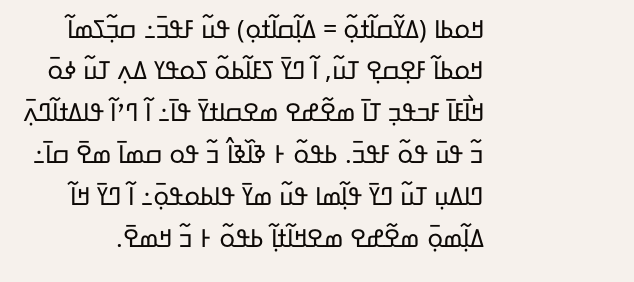ߞߋߕߊ (ߡߌ߬ߛߊ߬ߙߋ߲߬ = ߡߊ߲߬ߛߊ߬ߙߋ߲) ߟߎ߬ ߓߟߏ߫߸ ߛߏ߲߬ߖߘߊ߬ ߞߋߕߊ߬ ߓߐ߲ߛߐ߲ ߠߎ߬, ߊ߬ ߣߌ߫ ߖߓߊ߬ߕߋ߬ ߖߋߟߌ ߡߍ߲ ߠߎ߬ ߦߋ߫ ߞߊ߯ߓߊ߫ ߓߏߟߏ߲ ߠߊ߫ ߘߐ߬ߝߐ ߘߐߛߊߙߌ߫ ߟߊ߫߸ ߊ߬ ߣߴߊ߬ ߟߊߡߙߊ߬ߣߍ߲߫ ߏ߬ ߟߎ߫ ߟߋ߬ ߓߟߏ߫. ߕߟߋ߬ ߅ ߢߊ߰ߢߊ߮ ߏ߬ ߟߋ ߛߘߊ߫ ߘߐ߫ ߛߊ߫߸ ߣߊߡߎ߲ ߠߎ߬ ߣߌ߫ ߟߊ߲߬ߘߊ ߟߎ߬ ߘߌ߫ ߟߊߕߋߟߋ߲߫߸ ߊ߬ ߣߌ߫ ߞߊ߬ ߡߊ߲߬ߘߋ߲߫ ߘߐ߬ߝߐ ߘߐߞߊ߬ߙߊ߲߬ ߕߟߋ߬ ߅ ߏ߬ ߞߘߐ߫.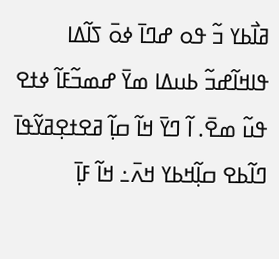ߥߊ߯ߕߌ ߏ߬ ߟߋ ߝߣߊ߫ ߦߋ߫ ߖߊ߬ߡߊ ߟߊߞߊ߬ߝߏ߬ ߕߎߡߊ ߘߌ߫ ߝߘߏ߬ߓߊ߬ ߦߙߐ ߟߎ߬ ߘߐ߫. ߊ߬ ߣߌ߫ ߞߊ߬ ߛߊ߲߬ ߥߐߙߐ߲ߥߌ߬ߟߊ߫ ߣߊ߬ߕߐ ߛߊ߲߬ߞߕߌ ߞߍ߫߸ ߞߊ߬ ߓߊ߲߫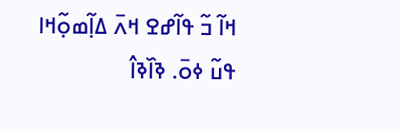ߞߊ߬ ߏ߬ ߟߊ߬ߝߐ ߞߍ߫ ߡߊ߲߬ߘߋ߲߬ߞߊ ߟߎ߬ ߦߋ߫. ߢߊ߰ߢߊ߮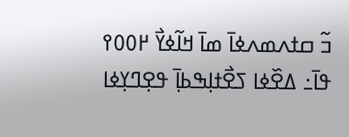ߏ߬ ߛߙߍߘߍߦߊ߫ ߘߊ߫ ߞߊ߬ߦߌ߯ ߂߀߀߉ ߟߊ߫߸ ߡߐ߰ߦߊ ߖߐ߯ߙߊ߲ߒߕߊ߲߫ ߟߐ߲ߣߌ߲ߦߊ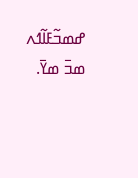ߝߘߏ߬ߓߊ߬ߗߍ ߘߏ߫ ߘߌ߫.